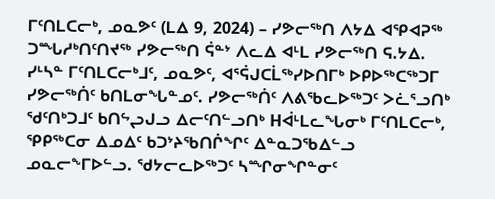ᒥᑦᑎᒪᑕᓕᒃ, ᓄᓇᕗᑦ (ᒪᐃ 9, 2024) – ᓯᕗᓕᖅᑎ ᐱᔭᐃ ᐊᕿᐊᕈᖅ ᑐᙵᓱᒃᑎᑦᑎᔪᖅ ᓯᕗᓕᖅᑎ ᕌᓐᔾ ᐱᓚᐃ ᐊᒻᒪ ᓯᕗᓕᖅᑎ ᕋ.ᔭᐃ. ᓯᒻᓴᓐ ᒥᑦᑎᒪᑕᓕᒃᒧᑦ, ᓄᓇᕗᑦ, ᐊᕐᕌᒍᑕᒫᖅᓯᐅᑎᒥᒃ ᐅᑭᐅᖅᑕᖅᑐᒥ ᓯᕗᓕᖅᑏᑦ ᑲᑎᒪᓂᖓᓐᓄᑦ. ᓯᕗᓕᖅᑏᑦ ᐱᕕᖃᓚᐅᖅᑐᑦ ᐳᓛᕐᓗᑎᒃ ᖁᑦᑎᒃᑐᒧᑦ ᑲᑎᖦᖢᒍᓗ ᐃᓕᑦᑎᓪᓗᑎᒃ Hᐋᒻᒪᓚᖓᓂᒃ ᒥᑦᑎᒪᑕᓕᒃ, ᕿᑭᖅᑕᓂ ᐃᓄᐃᑦ ᑲᑐᔾᔨᖃᑎᒌᖏᑦ ᐃᓐᓇᑐᖃᐃᓪᓗ ᓄᓇᓕᖕᒥᐅᓪᓗ. ᖁᔭᓕᓚᐅᖅᑐᑦ ᓴᙱᓂᖏᓐᓂᑦ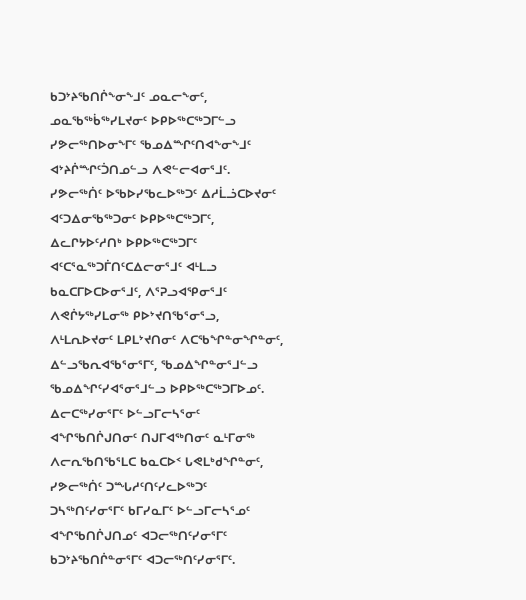ᑲᑐᔾᔨᖃᑎᒌᖕᓂᖕᒧᑦ ᓄᓇᓕᖕᓂᑦ, ᓄᓇᖃᖅᑳᖅᓯᒪᔪᓂᑦ ᐅᑭᐅᖅᑕᖅᑐᒥᓪᓗ ᓯᕗᓕᖅᑎᐅᓂᖕᒥᑦ ᖃᓄᐃᙱᑦᑎᐊᖕᓂᖕᒧᑦ ᐊᔾᔨᒌᙱᑦᑑᑎᓄᓪᓗ ᐱᕙᓪᓕᐊᓂᕐᒧᑦ. ᓯᕗᓕᖅᑏᑦ ᐅᖃᐅᓯᖃᓚᐅᖅᑐᑦ ᐃᓱᒫᓘᑕᐅᔪᓂᑦ ᐊᑦᑐᐃᓂᖃᖅᑐᓂᑦ ᐅᑭᐅᖅᑕᖅᑐᒥᑦ, ᐃᓚᒋᔭᐅᑦᓱᑎᒃ ᐅᑭᐅᖅᑕᖅᑐᒥᑦ ᐊᑦᑕᕐᓇᖅᑐᒦᑎᑦᑕᐃᓕᓂᕐᒧᑦ ᐊᒻᒪᓗ ᑲᓇᑕᒥᐅᑕᐅᓂᕐᒧᑦ, ᐱᕐᕈᓗᐊᕿᓂᕐᒧᑦ ᐱᕙᒌᔭᖅᓯᒪᓂᖅ ᑭᐅᔾᔪᑎᖃᕐᓂᕐᓗ, ᐱᒻᒪᕆᐅᔪᓂᑦ ᒪᑭᒪᔾᔪᑎᓂᑦ ᐱᑕᖃᖏᓐᓂᖏᓐᓂᑦ, ᐃᓪᓗᖃᕆᐊᖃᕐᓂᕐᒥᑦ, ᖃᓄᐃᖏᓐᓂᕐᒧᓪᓗ ᖃᓄᐃᖏᑦᓯᐊᕐᓂᕐᒧᓪᓗ ᐅᑭᐅᖅᑕᖅᑐᒥᐅᓄᑦ.
ᐃᓕᑕᖅᓯᓂᕐᒥᑦ ᐅᓪᓗᒥᓕᓴᕐᓂᑦ ᐊᖏᖃᑎᒌᒍᑎᓂᑦ ᑎᒍᒥᐊᖅᑎᓂᑦ ᓇᒻᒥᓂᖅ ᐱᓕᕆᖃᑎᖃᕐᒪᑕ ᑲᓇᑕᐅᑉ ᒐᕙᒪᒃᑯᖏᓐᓂᑦ, ᓯᕗᓕᖅᑏᑦ ᑐᙵᓱᑦᑎᑦᓯᓚᐅᖅᑐᑦ ᑐᓴᖅᑎᑦᓯᓂᕐᒥᑦ ᑲᒥᓯᓇᒥᑦ ᐅᓪᓗᒥᓕᓴᕐᓄᑦ ᐊᖏᖃᑎᒌᒍᑎᓄᑦ ᐊᑐᓕᖅᑎᑦᓯᓂᕐᒥᑦ ᑲᑐᔾᔨᖃᑎᒌᓐᓂᕐᒥᑦ ᐊᑐᓕᖅᑎᑦᓯᓂᕐᒥᑦ.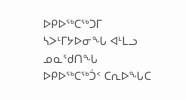ᐅᑭᐅᖅᑕᖅᑐᒥ ᓴᐳᒻᒥᔭᐅᓂᖓ ᐊᒻᒪᓗ ᓄᓇᖁᑎᖓ
ᐅᑭᐅᖅᑕᖅᑑᑉ ᑕᕆᐅᖓᑕ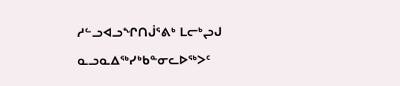ᓱᓪᓗᐊᓗᖏᑎᒎᕐᕕᒃ ᒪᓕᒃᖢᒍ ᓇᓗᓇᐃᖅᓯᒃᑲᓐᓂᓚᐅᖅᐳᑦ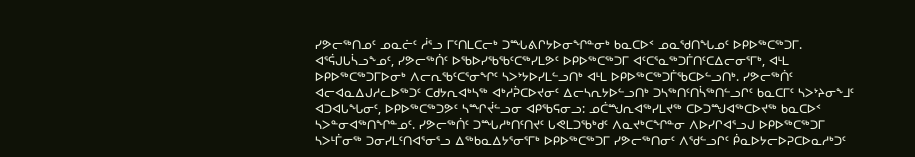ᓯᕗᓕᖅᑎᓄᑦ ᓄᓇᓖᑦ ᓲᕐᓗ ᒥᑦᑎᒪᑕᓕᒃ ᑐᙵᕕᒋᔭᐅᓂᖏᓐᓂᒃ ᑲᓇᑕᐅᑉ ᓄᓇᖁᑎᖓᓄᑦ ᐅᑭᐅᖅᑕᖅᑐᒥ. ᐊᕐᕌᒍᒐᓵᓗᖕᓄᑦ, ᓯᕗᓕᖅᑏᑦ ᐅᖃᐅᓯᖃᖃᑦᑕᖅᓯᒪᕗᑦ ᐅᑭᐅᖅᑕᖅᑐᒥ ᐊᑦᑕᕐᓇᖅᑐᒦᑎᑦᑕᐃᓕᓂᕐᒥᒃ, ᐊᒻᒪ ᐅᑭᐅᖅᑕᖅᑐᒥᐅᓂᒃ ᐱᓕᕆᖃᑦᑕᕐᓂᖏᑦ ᓴᐳᔾᔭᐅᓯᒪᓪᓗᑎᒃ ᐊᒻᒪ ᐅᑭᐅᖅᑕᖅᑐᒦᖃᑕᐅᓪᓗᑎᒃ. ᓯᕗᓕᖅᑏᑦ ᐊᓕᐊᓇᐃᒍᓱᓚᐅᖅᑐᑦ ᑕᑯᔭᕆᐊᒃᓴᖅ ᐊᒃᓱᕉᑕᐅᔪᓂᑦ ᐃᓕᓴᕆᔭᐅᓪᓗᑎᒃ ᑐᓴᖅᑎᑦᑎᓵᖅᑎᓪᓗᒋᑦ ᑲᓇᑕᒥᑦ ᓴᐳᔾᔨᓂᖕᒧᑦ ᐊᑐᐊᒐᖓᓂᑦ, ᐅᑭᐅᖅᑕᖅᑐᕗᑦ ᓴᙱᔫᓪᓗᓂ ᐊᑭᖃᕋᓂᓗ: ᓄᑖᙳᕆᐊᖅᓯᒪᔪᖅ ᑕᐅᑐᙳᐊᖅᑕᐅᔪᖅ ᑲᓇᑕᐅᑉ ᓴᐳᓐᓂᐊᖅᑎᖏᓐᓄᑦ. ᓯᕗᓕᖅᑏᑦ ᑐᙵᓱᒃᑎᑦᑎᔪᑦ ᒐᕙᒪᑐᖃᒃᑯᑦ ᐱᓇᔪᒃᑕᖏᓐᓂ ᐱᐅᓯᒋᐊᕐᓗᒍ ᐅᑭᐅᖅᑕᖅᑐᒥ ᓴᐳᒻᒦᓂᖅ ᑐᓂᓯᒪᑦᑎᐊᕐᓂᕐᓗ ᐃᖅᑲᓇᐃᔭᕐᓂᕐᒥᒃ ᐅᑭᐅᖅᑕᖅᑐᒥ ᓯᕗᓕᖅᑎᓂᑦ ᐱᖁᓪᓗᒋᑦ ᑮᓇᐅᔭᓕᐅᕈᑕᐅᓇᓱᒃᑐᑦ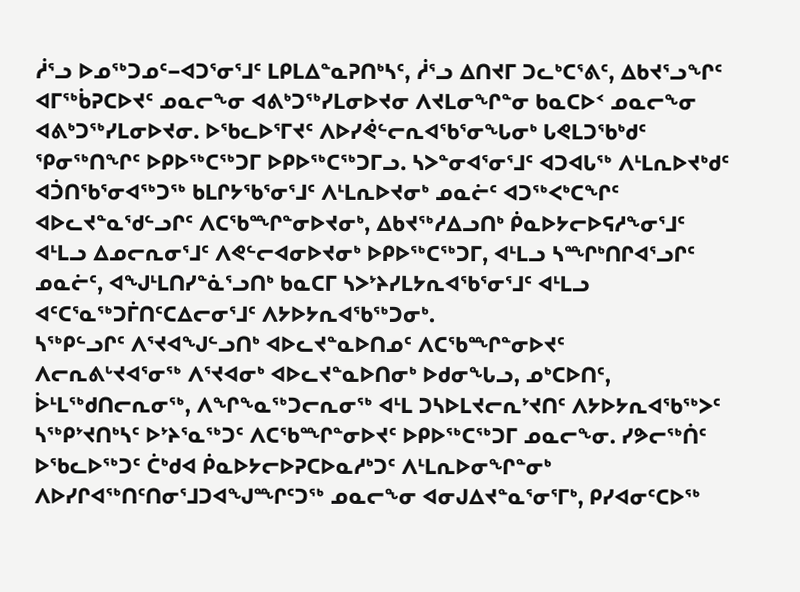ᓲᕐᓗ ᐅᓄᖅᑐᓄᑦ−ᐊᑐᕐᓂᕐᒧᑦ ᒪᑭᒪᐃᓐᓇᕈᑎᒃᓴᑦ, ᓲᕐᓗ ᐃᑎᔪᒥ ᑐᓚᒃᑕᕐᕕᑦ, ᐃᑲᔪᕐᓗᖏᑦ ᐊᒥᖅᑳᕈᑕᐅᔪᑦ ᓄᓇᓕᖕᓂ ᐊᕕᒃᑐᖅᓯᒪᓂᐅᔪᓂ ᐱᔪᒪᓂᖏᓐᓂ ᑲᓇᑕᐅᑉ ᓄᓇᓕᖕᓂ ᐊᕕᒃᑐᖅᓯᒪᓂᐅᔪᓂ. ᐅᖃᓚᐅᕐᒥᔪᑦ ᐱᐅᓯᕚᓪᓕᕆᐊᖃᕐᓂᖓᓂᒃ ᒐᕙᒪᑐᖃᒃᑯᑦ ᕿᓂᖅᑎᖏᑦ ᐅᑭᐅᖅᑕᖅᑐᒥ ᐅᑭᐅᖅᑕᖅᑐᒥᓗ. ᓴᐳᓐᓂᐊᕐᓂᕐᒧᑦ ᐊᑐᐊᒐᖅ ᐱᒻᒪᕆᐅᔪᒃᑯᑦ ᐊᑑᑎᖃᕐᓂᐊᖅᑐᖅ ᑲᒪᒋᔭᖃᕐᓂᕐᒧᑦ ᐱᒻᒪᕆᐅᔪᓂᒃ ᓄᓇᓖᑦ ᐊᑐᖅᐸᒃᑕᖏᑦ ᐊᐅᓚᔪᓐᓇᖁᓪᓗᒋᑦ ᐱᑕᖃᙱᓐᓂᐅᔪᓂᒃ, ᐃᑲᔪᖅᓱᐃᓗᑎᒃ ᑮᓇᐅᔭᓕᐅᕋᓱᖕᓂᕐᒧᑦ ᐊᒻᒪᓗ ᐃᓄᓕᕆᓂᕐᒧᑦ ᐱᕙᓪᓕᐊᓂᐅᔪᓂᒃ ᐅᑭᐅᖅᑕᖅᑐᒥ, ᐊᒻᒪᓗ ᓴᙱᒃᑎᒋᐊᕐᓗᒋᑦ ᓄᓇᓖᑦ, ᐊᖑᒻᒪᑎᓯᓐᓈᕐᓗᑎᒃ ᑲᓇᑕᒥ ᓴᐳᔾᔨᓯᒪᔭᕆᐊᖃᕐᓂᕐᒧᑦ ᐊᒻᒪᓗ ᐊᑦᑕᕐᓇᖅᑐᒦᑎᑦᑕᐃᓕᓂᕐᒧᑦ ᐱᔭᐅᔭᕆᐊᖃᖅᑐᓂᒃ.
ᓴᖅᑭᓪᓗᒋᑦ ᐱᕐᔪᐊᖑᓪᓗᑎᒃ ᐊᐅᓚᔪᓐᓇᐅᑎᓄᑦ ᐱᑕᖃᙱᓐᓂᐅᔪᑦ
ᐱᓕᕆᕕᒡᔪᐊᕐᓂᖅ ᐱᕐᔪᐊᓂᒃ ᐊᐅᓚᔪᓐᓇᐅᑎᓂᒃ ᐅᑯᓂᖓᓗ, ᓄᒃᑕᐅᑎᑦ, ᐆᒻᒪᖅᑯᑎᓕᕆᓂᖅ, ᐱᖏᖕᓇᖅᑐᓕᕆᓂᖅ ᐊᒻᒪ ᑐᓴᐅᒪᔪᓕᕆᔾᔪᑎᑦ ᐱᔭᐅᔭᕆᐊᖃᖅᐳᑦ ᓴᖅᑭᔾᔪᑎᒃᓴᑦ ᐅᔾᔨᕐᓇᖅᑐᑦ ᐱᑕᖃᙱᓐᓂᐅᔪᑦ ᐅᑭᐅᖅᑕᖅᑐᒥ ᓄᓇᓕᖕᓂ. ᓯᕗᓕᖅᑏᑦ ᐅᖃᓚᐅᖅᑐᑦ ᑖᒃᑯᐊ ᑮᓇᐅᔭᓕᐅᕈᑕᐅᓇᓱᒃᑐᑦ ᐱᒻᒪᕆᐅᓂᖏᓐᓂᒃ ᐱᐅᓯᒋᐊᖅᑎᑦᑎᓂᕐᒧᑐᐊᖑᙱᑦᑐᖅ ᓄᓇᓕᖕᓂ ᐊᓂᒍᐃᔪᓐᓇᕐᓂᕐᒥᒃ, ᑭᓯᐊᓂᑦᑕᐅᖅ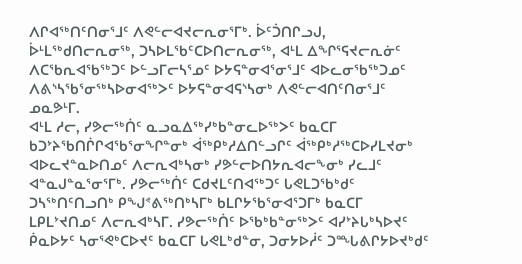ᐱᒋᐊᖅᑎᑦᑎᓂᕐᒧᑦ ᐱᕙᓪᓕᐊᔪᓕᕆᓂᕐᒥᒃ. ᐆᑦᑑᑎᒋᓗᒍ, ᐆᒻᒪᖅᑯᑎᓕᕆᓂᖅ, ᑐᓴᐅᒪᖃᑦᑕᐅᑎᓕᕆᓂᖅ, ᐊᒻᒪ ᐃᖏᕐᕋᔪᓕᕆᓃᑦ ᐱᑕᖃᕆᐊᖃᖅᑐᑦ ᐅᓪᓗᒥᓕᓴᕐᓄᑦ ᐅᔭᕋᓐᓂᐊᕐᓂᕐᒧᑦ ᐊᐅᓚᓂᖃᖅᑐᓄᑦ ᐱᕕᔅᓴᖃᕐᓂᖅᓴᐅᓂᐊᖅᐳᑦ ᐅᔭᕋᓐᓂᐊᕋᔅᓴᓂᒃ ᐱᕙᓪᓕᐊᑎᑦᑎᓂᕐᒧᑦ ᓄᓇᕗᒻᒥ.
ᐊᒻᒪ ᓱᓕ, ᓯᕗᓕᖅᑏᑦ ᓇᓗᓇᐃᖅᓯᒃᑲᓐᓂᓚᐅᖅᐳᑦ ᑲᓇᑕᒥ ᑲᑐᔾᔨᖃᑎᒌᒋᐊᖃᕐᓂᖏᓐᓂᒃ ᐋᖅᑭᒃᓱᐃᑎᓪᓗᒋᑦ ᐋᖅᑭᒃᓱᖅᑕᐅᓯᒪᔪᓂᒃ ᐊᐅᓚᔪᓐᓇᐅᑎᓄᑦ ᐱᓕᕆᐊᒃᓴᓂᒃ ᓯᕗᓪᓕᐅᑎᔭᕆᐊᓕᖕᓂᒃ ᓯᓚᒧᑦ ᐊᓐᓇᒍᓐᓇᕐᓂᕐᒥᒃ. ᓯᕗᓕᖅᑏᑦ ᑕᑯᔪᒪᑦᑎᐊᖅᑐᑦ ᒐᕙᒪᑐᖃᒃᑯᑦ ᑐᓴᖅᑎᑦᑎᓗᑎᒃ ᑭᖑᕝᕕᖅᑎᒃᓴᒥᒃ ᑲᒪᒋᔭᖃᕐᓂᐊᕐᑐᒥᒃ ᑲᓇᑕᒥ ᒪᑭᒪᔾᔪᑎᓄᑦ ᐱᓕᕆᐊᒃᓴᒥ. ᓯᕗᓕᖅᑏᑦ ᐅᖃᒃᑲᓐᓂᖅᐳᑦ ᐊᓯᔾᔨᒐᒃᓴᐅᔪᑦ ᑮᓇᐅᔭᑦ ᓴᓂᕐᕙᒃᑕᐅᔪᑦ ᑲᓇᑕᒥ ᒐᕙᒪᒃᑯᓐᓂ, ᑐᓂᔭᐅᓲᑦ ᑐᙵᕕᒋᔭᐅᔪᒃᑯᑦ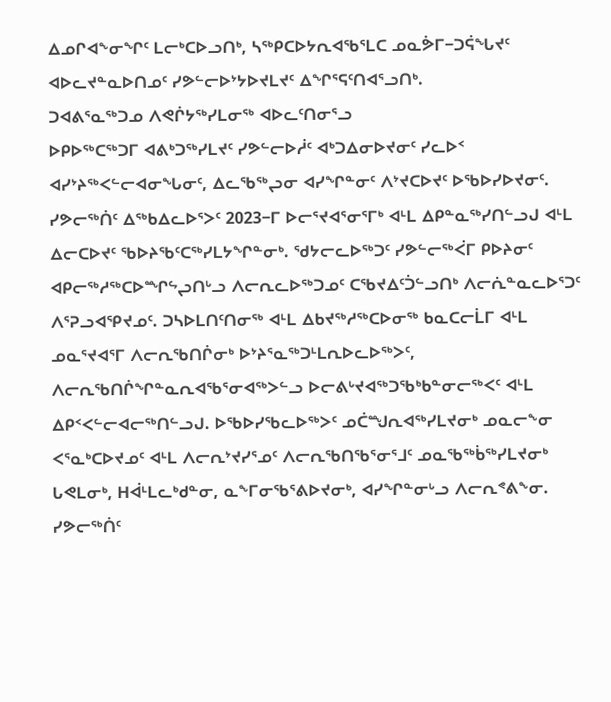ᐃᓄᒋᐊᖕᓂᖏᑦ ᒪᓕᒃᑕᐅᓗᑎᒃ, ᓴᖅᑭᑕᐅᔭᕆᐊᖃᕐᒪᑕ ᓄᓇᕘᒥ−ᑐᕌᖓᔪᑦ ᐊᐅᓚᔪᓐᓇᐅᑎᓄᑦ ᓯᕗᓪᓕᐅᔾᔭᐅᔪᒪᔪᑦ ᐃᖏᕐᕋᑦᑎᐊᕐᓗᑎᒃ.
ᑐᐊᕕᕐᓇᖅᑐᓄ ᐱᕙᒌᔭᖅᓯᒪᓂᖅ ᐊᐅᓚᑦᑎᓂᕐᓗ
ᐅᑭᐅᖅᑕᖅᑐᒥ ᐊᕕᒃᑐᖅᓯᒪᔪᑦ ᓯᕗᓪᓕᐅᓲᑦ ᐊᒃᑐᐃᓂᐅᔪᓂᑦ ᓯᓚᐅᑉ ᐊᓯᔾᔨᖅᐸᓪᓕᐊᓂᖓᓂᑦ, ᐃᓚᖃᖅᖢᓂ ᐊᓯᖏᓐᓂᑦ ᐱᔾᔪᑕᐅᔪᑦ ᐅᖃᐅᓯᐅᔪᓂᑦ. ᓯᕗᓕᖅᑏᑦ ᐃᖅᑲᐃᓚᐅᕐᐳᑦ 2023−ᒥ ᐅᓕᕐᔪᐊᕐᓂᕐᒥᒃ ᐊᒻᒪ ᐃᑭᓐᓇᖅᓯᑎᓪᓗᒍ ᐊᒻᒪ ᐃᓕᑕᐅᔪᑦ ᖃᐅᔨᖃᑦᑕᖅᓯᒪᔭᖏᓐᓂᒃ. ᖁᔭᓕᓚᐅᖅᑐᑦ ᓯᕗᓪᓕᖅᐹᒥ ᑭᐅᔨᓂᑦ ᐊᑭᓕᖅᓱᖅᑕᐅᙱᖦᖢᑎᒡᓗ ᐱᓕᕆᓚᐅᖅᑐᓄᑦ ᑕᖃᔪᐃᑦᑑᓪᓗᑎᒃ ᐱᓕᕇᓐᓇᓚᐅᕐᑐᑦ ᐱᕐᕈᓗᐊᕿᔪᓄᑦ. ᑐᓴᐅᒪᑎᑦᑎᓂᖅ ᐊᒻᒪ ᐃᑲᔪᖅᓱᖅᑕᐅᓂᖅ ᑲᓇᑕᓕᒫᒥ ᐊᒻᒪ ᓄᓇᕐᔪᐊᕐᒥ ᐱᓕᕆᖃᑎᒌᓂᒃ ᐅᔾᔨᕐᓇᖅᑐᒻᒪᕆᐅᓚᐅᖅᐳᑦ, ᐱᓕᕆᖃᑎᒌᖏᓐᓇᕆᐊᖃᕐᓂᐊᖅᐳᓪᓗ ᐅᓕᕕᒡᔪᐊᖅᑐᖃᒃᑲᓐᓂᓕᖅᐸᑦ ᐊᒻᒪ ᐃᑭᑉᐸᓪᓕᐊᓕᖅᑎᓪᓗᒍ. ᐅᖃᐅᓯᖃᓚᐅᖅᐳᑦ ᓄᑖᙳᕆᐊᖅᓯᒪᔪᓂᒃ ᓄᓇᓕᖕᓂ ᐸᕐᓇᒃᑕᐅᔪᓄᑦ ᐊᒻᒪ ᐱᓕᕆᔾᔪᓯᕐᓄᑦ ᐱᓕᕆᖃᑎᖃᕐᓂᕐᒧᑦ ᓄᓇᖃᖅᑳᖅᓯᒪᔪᓂᒃ ᒐᕙᒪᓂᒃ, ᕼᐋᒻᒪᓚᒃᑯᓐᓂ, ᓇᖕᒥᓂᖃᕐᕕᐅᔪᓂᒃ, ᐊᓯᖏᓐᓂᒡᓗ ᐱᓕᕆᕝᕕᖕᓂ. ᓯᕗᓕᖅᑏᑦ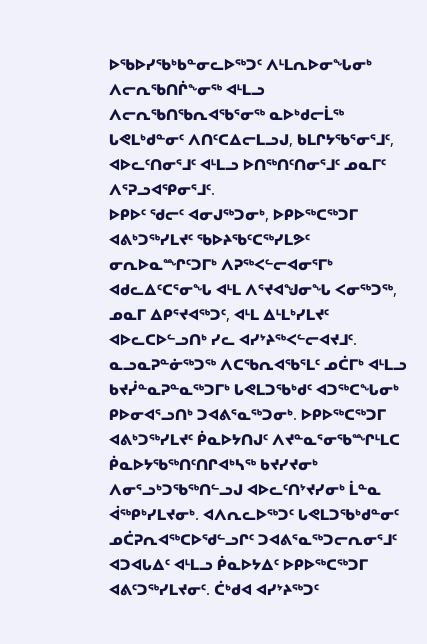ᐅᖃᐅᓯᖃᒃᑲᓐᓂᓚᐅᖅᑐᑦ ᐱᒻᒪᕆᐅᓂᖓᓂᒃ ᐱᓕᕆᖃᑎᒌᖕᓂᖅ ᐊᒻᒪᓗ ᐱᓕᕆᖃᑎᖃᕆᐊᖃᕐᓂᖅ ᓇᐅᒃᑯᓕᒫᖅ ᒐᕙᒪᒃᑯᓐᓂᑦ ᐱᑎᑦᑕᐃᓕᒪᓗᒍ, ᑲᒪᒋᔭᖃᕐᓂᕐᒧᑦ, ᐊᐅᓚᑦᑎᓂᕐᒧᑦ ᐊᒻᒪᓗ ᐅᑎᖅᑎᑦᑎᓂᕐᒧᑦ ᓄᓇᒥᑦ ᐱᕐᕈᓗᐊᕿᓂᕐᒧᑦ.
ᐅᑭᐅᑦ ᖁᓕᑦ ᐊᓂᒍᖅᑐᓂᒃ, ᐅᑭᐅᖅᑕᖅᑐᒥ ᐊᕕᒃᑐᖅᓯᒪᔪᑦ ᖃᐅᔨᖃᑦᑕᖅᓯᒪᕗᑦ ᓂᕆᐅᓇᙱᑦᑐᒥᒃ ᐱᕈᖅᐸᓪᓕᐊᓂᕐᒥᒃ ᐊᑯᓚᐃᑦᑕᕐᓂᖓ ᐊᒻᒪ ᐱᕐᔪᐊᖑᓂᖓ ᐸᓂᖅᑐᖅ, ᓄᓇᒥ ᐃᑭᕐᔪᐊᖅᑐᑦ, ᐊᒻᒪ ᐃᒻᒪᒃᓯᒪᔪᑦ ᐊᐅᓚᑕᐅᓪᓗᑎᒃ ᓯᓚ ᐊᓯᔾᔨᖅᐸᓪᓕᐊᔪᒧᑦ. ᓇᓗᓇᕈᓐᓃᖅᑐᖅ ᐱᑕᖃᕆᐊᖃᕐᒪᑦ ᓄᑖᒥᒃ ᐊᒻᒪᓗ ᑲᔪᓰᓐᓇᕈᓐᓇᖅᑐᒥᒃ ᒐᕙᒪᑐᖃᒃᑯᑦ ᐊᑐᖅᑕᖓᓂᒃ ᑭᐅᓂᐊᕐᓗᑎᒃ ᑐᐊᕕᕐᓇᖅᑐᓂᒃ. ᐅᑭᐅᖅᑕᖅᑐᒥ ᐊᕕᒃᑐᖅᓯᒪᔪᑦ ᑮᓇᐅᔭᑎᒍᑦ ᐱᔪᓐᓇᕐᓂᖃᙱᒻᒪᑕ ᑮᓇᐅᔭᖃᖅᑎᑦᑎᒋᐊᒃᓴᖅ ᑲᔪᓯᔪᓂᒃ ᐱᓂᕐᓗᒃᑐᖃᖅᑎᓪᓗᒍ ᐊᐅᓚᑦᑎᔾᔪᓯᓂᒃ ᒫᓐᓇ ᐋᖅᑭᒃᓯᒪᔪᓂᒃ. ᐊᐱᕆᓚᐅᖅᑐᑦ ᒐᕙᒪᑐᖃᒃᑯᓐᓂᑦ ᓄᑖᕈᕆᐊᖅᑕᐅᖁᓪᓗᒋᑦ ᑐᐊᕕᕐᓇᖅᑐᓕᕆᓂᕐᒧᑦ ᐊᑐᐊᒐᐃᑦ ᐊᒻᒪᓗ ᑮᓇᐅᔭᐃᑦ ᐅᑭᐅᖅᑕᖅᑐᒥ ᐊᕕᑦᑐᖅᓯᒪᔪᓂᑦ. ᑖᒃᑯᐊ ᐊᓯᔾᔨᖅᑐᑦ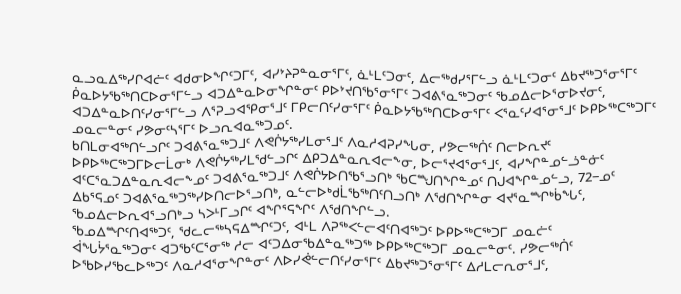ᓇᓗᓇᐃᖅᓯᒋᐊᓖᑦ ᐊᑯᓂᐅᖏᑦᑐᒥᑦ, ᐊᓯᔾᔨᕈᓐᓇᓂᕐᒥᑦ, ᓈᒻᒪᑦᑐᓂᑦ, ᐃᓕᖅᑯᓯᕐᒥᓪᓗ ᓈᒻᒪᑦᑐᓂᑦ ᐃᑲᔪᖅᑐᕐᓂᕐᒥᑦ ᑮᓇᐅᔭᖃᖅᑎᑕᐅᓂᕐᒥᓪᓗ ᐊᑐᐃᓐᓇᐅᓂᖏᓐᓂᑦ ᑭᐅᔾᔪᑎᖃᕐᓂᕐᒥᑦ ᑐᐊᕕᕐᓇᖅᑐᓂᑦ ᖃᓄᐃᓕᐅᕐᓂᐅᔪᓂᑦ, ᐊᑐᐃᓐᓇᐅᑎᑦᓯᓂᕐᒥᓪᓗ ᐱᕐᕈᓗᐊᕿᓂᕐᒧᑦ ᒥᑭᓕᑎᑦᓯᓂᕐᒥᑦ ᑮᓇᐅᔭᖃᖅᑎᑕᐅᓂᕐᒥᑦ ᐸᕐᓇᑦᓯᐊᕐᓂᕐᒧᑦ ᐅᑭᐅᖅᑕᖅᑐᒥᑦ ᓄᓇᓕᓐᓂᑦ ᓯᕗᓂᑦᓴᕐᒥᑦ ᐅᓗᕆᐊᓇᖅᑐᓄᑦ.
ᑲᑎᒪᓂᐊᖅᑎᓪᓗᒋᑦ ᑐᐊᕕᕐᓇᖅᑐᒧᑦ ᐱᕙᒌᔭᖅᓯᒪᓂᕐᒧᑦ ᐱᓇᓱᐊᕈᓯᖓᓂ, ᓯᕗᓕᖅᑏᑦ ᑎᓕᐅᕆᔪᑦ ᐅᑭᐅᖅᑕᖅᑐᒥᐅᓕᒫᓂᒃ ᐱᕙᒌᔭᖅᓯᒪᖁᓪᓗᒋᑦ ᐃᑭᑐᐃᓐᓇᕆᐊᓕᖕᓂ, ᐅᓕᕐᔪᐊᕐᓂᕐᒧᑦ, ᐊᓯᖏᓐᓄᓪᓘᓐᓃᑦ ᐊᑦᑕᕐᓇᑐᐃᓐᓇᕆᐊᓕᖕᓄᑦ ᑐᐊᕕᕐᓇᖅᑐᒧᑦ ᐱᕙᒌᔭᐅᑎᖃᕐᓗᑎᒃ ᖃᑕᙳᑎᖏᓐᓄᑦ ᑎᒍᐊᖏᓐᓄᓪᓗ, 72−ᓄᑦ ᐃᑲᕐᕋᓄᑦ ᑐᐊᕕᕐᓇᖅᑐᖅᓯᐅᑎᓕᐅᕐᓗᑎᒃ, ᓇᓪᓕᐅᒃᑯᒫᖃᖅᑎᑦᑎᓗᑎᒃ ᐱᖁᑎᖏᓐᓂ ᐊᔪᕐᓇᙱᒃᑳᖓᑦ, ᖃᓄᐃᓕᐅᕆᐊᕐᓗᑎᒃᓗ ᓴᐳᒻᒥᓗᒋᑦ ᐊᖏᕐᕋᖏᑦ ᐱᖁᑎᖏᓪᓗ.
ᖃᓄᐃᙱᑦᑎᐊᖅᑐᑦ, ᖁᓚᓕᖅᓴᕋᐃᙱᑦᑐᑦ, ᐊᒻᒪ ᐱᕈᖅᐸᓪᓕᐊᑦᑎᐊᖅᑐᑦ ᐅᑭᐅᖅᑕᖅᑐᒥ ᓄᓇᓖᑦ
ᐋᖓᔮᕐᓇᖅᑐᓂᑦ ᐊᑐᖃᑦᑕᕐᓂᖅ ᓱᓕ ᐊᑦᑐᐃᓂᖃᐃᓐᓇᖅᑐᖅ ᐅᑭᐅᖅᑕᖅᑐᒥ ᓄᓇᓕᓐᓂᑦ. ᓯᕗᓕᖅᑏᑦ ᐅᖃᐅᓯᖃᓚᐅᖅᑐᑦ ᐱᓇᓱᐊᕐᓂᖏᓐᓂᑦ ᐱᐅᓯᕚᓪᓕᑎᑦᓯᓂᕐᒥᑦ ᐃᑲᔪᖅᑐᕐᓂᕐᒥᑦ ᐃᓱᒪᓕᕆᓂᕐᒧᑦ,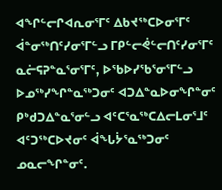ᐊᖏᓪᓕᒋᐊᕆᓂᕐᒥᑦ ᐃᑲᔪᖅᑕᐅᓂᕐᒥᑦ ᐋᓐᓂᖅᑎᑦᓯᓂᕐᒥᓪᓗ ᒥᑭᓪᓕᕚᓪᓕᑎᑦᓯᓂᕐᒥᑦ ᓇᓖᕋᕈᓐᓇᕐᓂᕐᒥᑦ, ᐅᖃᐅᓯᖃᕐᓂᕐᒥᓪᓗ ᐅᓄᖅᓯᖏᓐᓇᖅᑐᓂᑦ ᐊᑐᐃᓐᓇᐅᓂᖏᓐᓂᑦ ᑭᒃᑯᑐᐃᓐᓇᕐᓂᓪᓗ ᐊᑦᑕᕐᓇᖅᑕᐃᓕᒪᓂᕐᒧᑦ ᐊᑦᑐᖅᑕᐅᔪᓂᑦ ᐋᖓᔮᕐᓇᖅᑐᓂᑦ ᓄᓇᓕᖏᓐᓂᑦ.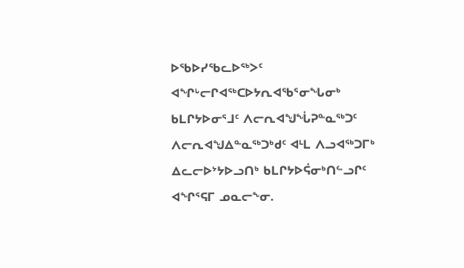ᐅᖃᐅᓯᖃᓚᐅᖅᐳᑦ ᐊᖏᒡᓕᒋᐊᖅᑕᐅᔭᕆᐊᖃᕐᓂᖓᓂᒃ ᑲᒪᒋᔭᐅᓂᕐᒧᑦ ᐱᓕᕆᐊᖑᖔᕈᓐᓇᖅᑐᑦ ᐱᓕᕆᐊᖑᐃᓐᓇᖅᑐᒃᑯᑦ ᐊᒻᒪ ᐱᓗᐊᖅᑐᒥᒃ ᐃᓚᓕᐅᔾᔭᐅᓗᑎᒃ ᑲᒪᒋᔭᐅᕌᓂᒃᑎᓪᓗᒋᑦ ᐊᖏᕐᕋᒥ ᓄᓇᓕᖕᓂ.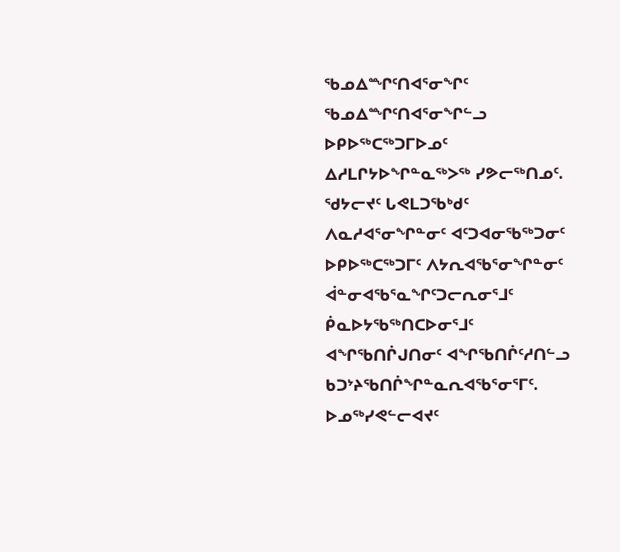ᖃᓄᐃᙱᑦᑎᐊᕐᓂᖏᑦ ᖃᓄᐃᙱᑦᑎᐊᕐᓂᖏᓪᓗ ᐅᑭᐅᖅᑕᖅᑐᒥᐅᓄᑦ ᐃᓱᒪᒋᔭᐅᖏᓐᓇᖅᐳᖅ ᓯᕗᓕᖅᑎᓄᑦ. ᖁᔭᓕᔪᑦ ᒐᕙᒪᑐᖃᒃᑯᑦ ᐱᓇᓱᐊᕐᓂᖏᓐᓂᑦ ᐊᑦᑐᐊᓂᖃᖅᑐᓂᑦ ᐅᑭᐅᖅᑕᖅᑐᒥᑦ ᐱᔭᕆᐊᖃᕐᓂᖏᓐᓂᑦ ᐋᓐᓂᐊᖃᕐᓇᖏᑦᑐᓕᕆᓂᕐᒧᑦ ᑮᓇᐅᔭᖃᖅᑎᑕᐅᓂᕐᒧᑦ ᐊᖏᖃᑎᒌᒍᑎᓂᑦ ᐊᖏᖃᑎᒌᑦᓱᑎᓪᓗ ᑲᑐᔾᔨᖃᑎᒌᖏᓐᓇᕆᐊᖃᕐᓂᕐᒥᑦ. ᐅᓄᖅᓯᕙᓪᓕᐊᔪᑦ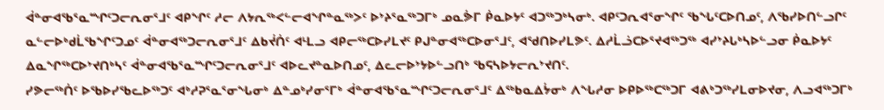ᐋᓐᓂᐊᖃᕐᓇᙱᑦᑐᓕᕆᓂᕐᒧᑦ ᐊᑭᖏᑦ ᓱᓕ ᐱᔭᕆᖅᐸᓪᓕᐊᖏᓐᓇᖅᐳᑦ ᐅᔾᔨᕐᓇᖅᑐᒥᒃ ᓄᓇᕘᒥ ᑮᓇᐅᔭᑦ ᐊᑐᖅᑐᒃᓴᓂᒃ. ᐊᑭᑦᑐᕆᐊᕐᓂᖏᑦ ᖃᖓᑦᑕᐅᑎᓄᑦ, ᐱᖃᓯᐅᑎᓪᓗᒋᑦ ᓇᓪᓕᐅᒃᑯᒫᖃᖏᑦᑐᓄᑦ ᐋᓐᓂᐊᖅᑐᓕᕆᓂᕐᒧᑦ ᐃᑲᔫᑏᑦ ᐊᒻᒪᓗ ᐊᑭᓕᖅᑕᐅᓯᒪᔪᑦ ᑭᒍᓐᓂᐊᖅᑕᐅᓂᕐᒧᑦ, ᐊᖁᑎᐅᓯᒪᕗᑦ. ᐃᓱᒫᓘᑕᐅᕐᔪᐊᖅᑐᖅ ᐊᓯᔾᔨᒐᒃᓴᐅᓪᓗᓂ ᑮᓇᐅᔭᑦ ᐃᓇᖏᖅᑕᐅᔾᔪᑎᒃᓴᑦ ᐋᓐᓂᐊᖃᕐᓇᙱᑦᑐᓕᕆᓂᕐᒧᑦ ᐊᐅᓚᔪᓐᓇᐅᑎᓄᑦ, ᐃᓚᓕᐅᔾᔭᐅᓪᓗᑎᒃ ᖃᕋᓴᐅᔭᓕᕆᔾᔪᑎᑦ.
ᓯᕗᓕᖅᑏᑦ ᐅᖃᐅᓯᖃᓚᐅᖅᑐᑦ ᐊᒃᓱᕈᕐᓇᕐᓂᖓᓂᒃ ᐃᓐᓄᒃᓯᓂᕐᒥᒃ ᐋᓐᓂᐊᖃᕐᓇᙱᑦᑐᓕᕆᓂᕐᒧᑦ ᐃᖅᑲᓇᐃᔮᓂᒃ ᐱᖓᓱᓂ ᐅᑭᐅᖅᑕᖅᑐᒥ ᐊᕕᒃᑐᖅᓯᒪᓂᐅᔪᓂ, ᐱᓗᐊᖅᑐᒥᒃ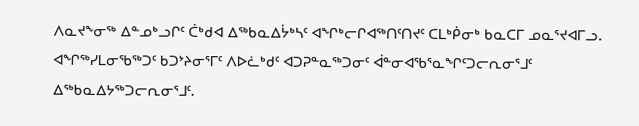ᐱᓇᔪᖕᓂᖅ ᐃᓐᓄᒃᓗᒋᑦ ᑖᒃᑯᐊ ᐃᖅᑲᓇᐃᔮᒃᓴᑦ ᐊᖏᒃᓕᒋᐊᖅᑎᑦᑎᔪᑦ ᑕᒪᒃᑮᓂᒃ ᑲᓇᑕᒥ ᓄᓇᕐᔪᐊᒥᓗ. ᐊᖏᖅᓯᒪᓂᖃᖅᑐᑦ ᑲᑐᔾᔨᓂᕐᒥᑦ ᐱᐅᓛᒃᑯᑦ ᐊᑐᕈᓐᓇᖅᑐᓂᑦ ᐋᓐᓂᐊᖃᕐᓇᖏᑦᑐᓕᕆᓂᕐᒧᑦ ᐃᖅᑲᓇᐃᔭᖅᑐᓕᕆᓂᕐᒧᑦ.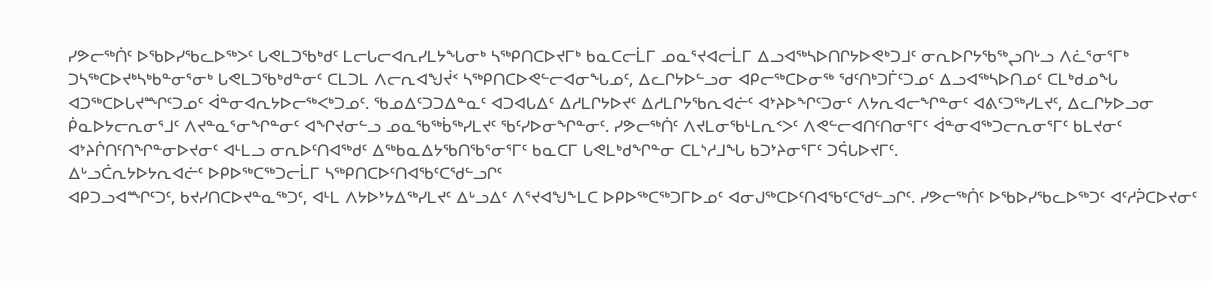ᓯᕗᓕᖅᑏᑦ ᐅᖃᐅᓯᖃᓚᐅᖅᐳᑦ ᒐᕙᒪᑐᖃᒃᑯᑦ ᒪᓕᒐᓕᐊᕆᓯᒪᔭᖓᓂᒃ ᓴᖅᑭᑎᑕᐅᔪᒥᒃ ᑲᓇᑕᓕᒫᒥ ᓄᓇᕐᔪᐊᓕᒫᒥ ᐃᓗᐊᖅᓴᐅᑎᒋᔭᐅᕙᒃᑐᒧᑦ ᓂᕆᐅᒋᔭᖃᖅᖢᑎᒡᓗ ᐱᓛᕐᓂᕐᒥᒃ ᑐᓴᖅᑕᐅᔪᒃᓴᒃᑲᓐᓂᕐᓂᒃ ᒐᕙᒪᑐᖃᒃᑯᓐᓂᑦ ᑕᒪᑐᒪ ᐱᓕᕆᐊᖑᔫᑉ ᓴᖅᑭᑎᑕᐅᕙᓪᓕᐊᓂᖓᓄᑦ, ᐃᓚᒋᔭᐅᓪᓗᓂ ᐊᑭᓕᖅᑕᐅᓂᖅ ᖁᑦᑎᒃᑐᒦᑦᑐᓄᑦ ᐃᓗᐊᖅᓴᐅᑎᓄᑦ ᑕᒪᒃᑯᓄᖓ ᐊᑐᖅᑕᐅᒐᔪᙱᑦᑐᓄᑦ ᐋᓐᓂᐊᕆᔭᐅᓕᖅᐸᒃᑐᓄᑦ. ᖃᓄᐃᑦᑐᑐᐃᓐᓇᑦ ᐊᑐᐊᒐᐃᑦ ᐃᓱᒪᒋᔭᐅᔪᑦ ᐃᓱᒪᒋᔭᖃᕆᐊᓖᑦ ᐊᔾᔨᐅᖏᑦᑐᓂᑦ ᐱᔭᕆᐊᓕᖏᓐᓂᑦ ᐊᕕᑦᑐᖅᓯᒪᔪᑦ, ᐃᓚᒋᔭᐅᓗᓂ ᑮᓇᐅᔭᓕᕆᓂᕐᒧᑦ ᐱᔪᓐᓇᕐᓂᖏᓐᓂᑦ ᐊᖏᔪᓂᓪᓗ ᓄᓇᖃᖅᑳᖅᓯᒪᔪᑦ ᖃᑦᓯᐅᓂᖏᓐᓂᑦ. ᓯᕗᓕᖅᑏᑦ ᐱᔪᒪᓂᖃᒻᒪᕆᑉᐳᑦ ᐱᕙᓪᓕᐊᑎᑦᑎᓂᕐᒥᑦ ᐋᓐᓂᐊᖅᑐᓕᕆᓂᕐᒥᑦ ᑲᒪᔪᓂᑦ ᐊᔾᔨᒌᑎᑦᑎᖏᓐᓂᐅᔪᓂᑦ ᐊᒻᒪᓗ ᓂᕆᐅᑦᑎᐊᖅᑯᑦ ᐃᖅᑲᓇᐃᔭᖃᑎᖃᕐᓂᕐᒥᑦ ᑲᓇᑕᒥ ᒐᕙᒪᒃᑯᖏᓐᓂ ᑕᒪᔅᓱᒧᖓ ᑲᑐᔾᔨᓂᕐᒥᑦ ᑐᕌᒐᐅᔪᒥᑦ.
ᐃᒡᓗᑖᕆᔭᐅᔭᕆᐊᓖᑦ ᐅᑭᐅᖅᑕᖅᑐᓕᒫᒥ ᓴᖅᑭᑎᑕᐅᑦᑎᐊᖃᑦᑕᖁᓪᓗᒋᑦ
ᐊᑭᑐᓗᐊᙱᑦᑐᑦ, ᑲᔪᓯᑎᑕᐅᔪᓐᓇᖅᑐᑦ, ᐊᒻᒪ ᐱᔭᐅᔾᔭᐃᖅᓯᒪᔪᑦ ᐃᒡᓗᐃᑦ ᐱᕐᔪᐊᖑᖕᒪᑕ ᐅᑭᐅᖅᑕᖅᑐᒥᐅᓄᑦ ᐊᓂᒍᖅᑕᐅᑦᑎᐊᖃᑦᑕᖁᓪᓗᒋᑦ. ᓯᕗᓕᖅᑏᑦ ᐅᖃᐅᓯᖃᓚᐅᖅᑐᑦ ᐊᑦᓱᕉᑕᐅᔪᓂᑦ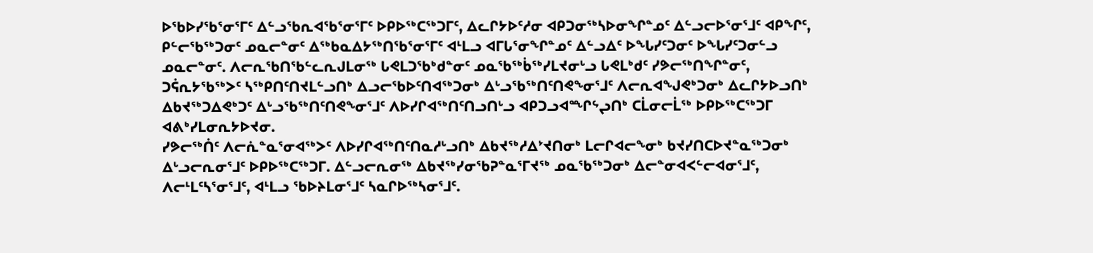ᐅᖃᐅᓯᖃᕐᓂᕐᒥᑦ ᐃᓪᓗᖃᕆᐊᖃᕐᓂᕐᒥᑦ ᐅᑭᐅᖅᑕᖅᑐᒥᑦ, ᐃᓚᒋᔭᐅᑦᓱᓂ ᐊᑭᑐᓂᖅᓴᐅᓂᖏᓐᓄᑦ ᐃᓪᓗᓕᐅᕐᓂᕐᒧᑦ ᐊᑭᖏᑦ, ᑭᓪᓕᖃᖅᑐᓂᑦ ᓄᓇᓕᓐᓂᑦ ᐃᖅᑲᓇᐃᔭᖅᑎᖃᕐᓂᕐᒥᑦ ᐊᒻᒪᓗ ᐊᒥᒐᕐᓂᖏᓐᓄᑦ ᐃᓪᓗᐃᑦ ᐅᖓᓯᑦᑐᓂᑦ ᐅᖓᓯᑦᑐᓂᓪᓗ ᓄᓇᓕᓐᓂᑦ. ᐱᓕᕆᖃᑎᖃᓪᓚᕆᒍᒪᓂᖅ ᒐᕙᒪᑐᖃᒃᑯᓐᓂᑦ ᓄᓇᖃᖅᑳᖅᓯᒪᔪᓂᒡᓗ ᒐᕙᒪᒃᑯᑦ ᓯᕗᓕᖅᑎᖏᓐᓂᑦ, ᑐᕌᕆᔭᖃᖅᐳᑦ ᓴᖅᑭᑎᑦᑎᔪᒪᓪᓗᑎᒃ ᐃᓗᓕᖃᐅᑦᑎᐊᖅᑐᓂᒃ ᐃᒡᓗᖃᖅᑎᑦᑎᕙᖕᓂᕐᒧᑦ ᐱᓕᕆᐊᖑᕙᒃᑐᓂᒃ ᐃᓚᒋᔭᐅᓗᑎᒃ ᐃᑲᔪᖅᑐᐃᕙᒃᑐᑦ ᐃᒡᓗᖃᖅᑎᑦᑎᕙᖕᓂᕐᒧᑦ ᐱᐅᓯᒋᐊᖅᑎᑦᑎᓗᑎᒡᓗ ᐊᑭᑐᓗᐊᙱᖦᖢᑎᒃ ᑕᒫᓂᓕᒫᖅ ᐅᑭᐅᖅᑕᖅᑐᒥ ᐊᕕᒃᓯᒪᓂᕆᔭᐅᔪᓂ.
ᓯᕗᓕᖅᑏᑦ ᐱᓕᕇᓐᓇᕐᓂᐊᖅᐳᑦ ᐱᐅᓯᒋᐊᖅᑎᑦᑎᓇᓱᒡᓗᑎᒃ ᐃᑲᔪᖅᓱᐃᔾᔪᑎᓂᒃ ᒪᓕᒋᐊᓕᖕᓂᒃ ᑲᔪᓯᑎᑕᐅᔪᓐᓇᖅᑐᓂᒃ ᐃᒡᓗᓕᕆᓂᕐᒧᑦ ᐅᑭᐅᖅᑕᖅᑐᒥ. ᐃᓪᓗᓕᕆᓂᖅ ᐃᑲᔪᖅᓯᓂᖃᕈᓐᓇᕐᒥᔪᖅ ᓄᓇᖃᖅᑐᓂᒃ ᐃᓕᓐᓂᐊᐸᓪᓕᐊᓂᕐᒧᑦ, ᐱᓕᒻᒪᑦᓴᕐᓂᕐᒧᑦ, ᐊᒻᒪᓗ ᖃᐅᔨᒪᓂᕐᒧᑦ ᓴᓇᒋᐅᖅᓴᓂᕐᒧᑦ.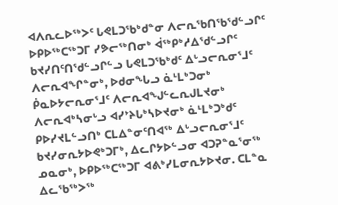ᐊᐱᕆᓚᐅᖅᐳᑦ ᒐᕙᒪᑐᖃᒃᑯᓐᓂ ᐱᓕᕆᖃᑎᖃᖁᓪᓗᒋᑦ ᐅᑭᐅᖅᑕᖅᑐᒥ ᓯᕗᓕᖅᑎᓂᒃ ᐋᖅᑭᒃᓱᐃᖁᓪᓗᒋᑦ ᑲᔪᓯᑎᑦᑎᖁᓪᓗᒋᓪᓗ ᒐᕙᒪᑐᖃᒃᑯᑦ ᐃᒡᓗᓕᕆᓂᕐᒧᑦ ᐱᓕᕆᐊᖏᓐᓂᒃ, ᐅᑯᓂᖓᓗ ᓈᒻᒪᒃᑐᓂᒃ ᑮᓇᐅᔭᓕᕆᓂᕐᒧᑦ ᐱᓕᕆᐊᖑᓪᓚᕆᒍᒪᔪᓂᒃ ᐱᓕᕆᐊᒃᓴᓂᒡᓗ ᐊᓯᔾᔨᒐᒃᓴᐅᔪᓂᒃ ᓈᒻᒪᒃᑐᒃᑯᑦ ᑭᐅᓯᔪᒪᓪᓗᑎᒃ ᑕᒪᐃᓐᓂᑦᑎᐊᖅ ᐃᒡᓗᓕᕆᓂᕐᒧᑦ ᑲᔪᓯᓂᕆᔭᐅᕙᒃᑐᒥᒃ, ᐃᓚᒋᔭᐅᓪᓗᓂ ᐊᑐᕈᓐᓇᕐᓂᖅ ᓄᓇᓂᒃ, ᐅᑭᐅᖅᑕᖅᑐᒥ ᐊᕕᒃᓯᒪᓂᕆᔭᐅᔪᓂ. ᑕᒪᓐᓇ ᐃᓚᖃᖅᐳᖅ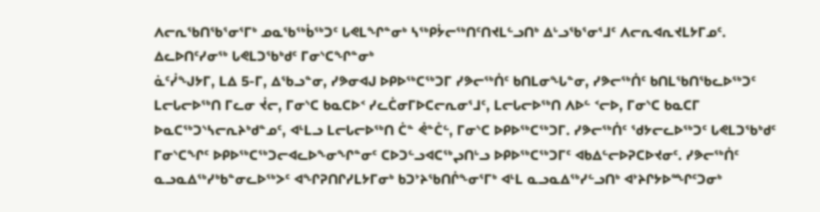ᐱᓕᕆᖃᑎᖃᕐᓂᕐᒥᒃ ᓄᓇᖃᖅᑳᖅᑐᑦ ᒐᕙᒪᖏᓐᓂᒃ ᓴᖅᑭᔮᓕᖅᑎᑦᑎᔪᒪᓪᓗᑎᒃ ᐃᒡᓗᖃᕐᓂᕐᒧᑦ ᐱᓕᕆᐊᕆᔪᒪᔭᒥᓄᑦ.
ᐃᓚᐅᑎᑦᓯᓂᖅ ᒐᕙᒪᑐᖃᒃᑯᑦ ᒥᓂᔅᑕᖏᓐᓂᒃ
ᓈᑦᓰᖑᔭᒥ, ᒪᐃ 5-ᒥ, ᐃᖃᓗᓐᓂ, ᓯᕗᓂᐊᒍ ᐅᑭᐅᖅᑕᖅᑐᒥ ᓯᕗᓕᖅᑏᑦ ᑲᑎᒪᓂᖓᓐᓂ, ᓯᕗᓕᖅᑏᑦ ᑲᑎᒪᖃᑎᖃᓚᐅᖅᑐᑦ ᒪᓕᒐᓕᐅᖅᑎ ᒥᓚᓂ ᔫᓕ, ᒥᓂᔅᑕ ᑲᓇᑕᐅᑉ ᓯᓚᑖᓂᒥᐅᑕᓕᕆᓂᕐᒧᑦ, ᒪᓕᒐᓕᐅᖅᑎ ᐱᐅᓪ ᑉᓕᐅ, ᒥᓂᔅᑕ ᑲᓇᑕᒥ ᐅᓇᑕᖅᑐᔅᓴᓕᕆᔨᒃᑯᓐᓄᑦ, ᐊᒻᒪᓗ ᒪᓕᒐᓕᐅᖅᑎ ᑖᓐ ᕚᓐᑖᓪ, ᒥᓂᔅᑕ ᐅᑭᐅᖅᑕᖅᑐᒥ. ᓯᕗᓕᖅᑏᑦ ᖁᔭᓕᓚᐅᖅᑐᑦ ᒐᕙᒪᑐᖃᒃᑯᑦ ᒥᓂᔅᑕᖏᑦ ᐅᑭᐅᖅᑕᖅᑐᓕᐊᓚᐅᖕᓂᖏᓐᓂᑦ ᑕᐅᑐᓪᓗᐊᑕᖅᖢᑎᒡᓗ ᐅᑭᐅᖅᑕᖅᑐᒥᑦ ᐊᑲᐃᓪᓕᐅᕈᑕᐅᔪᓂᑦ. ᓯᕗᓕᖅᑏᑦ ᓇᓗᓇᐃᖅᓯᒃᑲᓐᓂᓚᐅᖅᐳᑦ ᐊᖏᕈᑎᒋᓯᒪᔭᒥᓂᒃ ᑲᑐᔾᔨᖃᑎᒌᖕᓂᕐᒥᒃ ᐊᒻᒪ ᓇᓗᓇᐃᖅᓯᓪᓗᑎᒃ ᐊᔾᔨᒋᔭᐅᙱᑦᑐᓂᒃ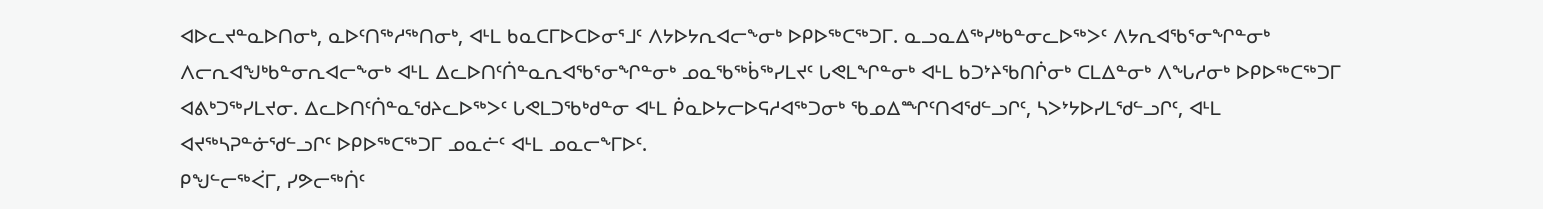ᐊᐅᓚᔪᓐᓇᐅᑎᓂᒃ, ᓇᐅᑦᑎᖅᓱᖅᑎᓂᒃ, ᐊᒻᒪ ᑲᓇᑕᒥᐅᑕᐅᓂᕐᒧᑦ ᐱᔭᐅᔭᕆᐊᓕᖕᓂᒃ ᐅᑭᐅᖅᑕᖅᑐᒥ. ᓇᓗᓇᐃᖅᓯᒃᑲᓐᓂᓚᐅᖅᐳᑦ ᐱᔭᕆᐊᖃᕐᓂᖏᓐᓂᒃ ᐱᓕᕆᐊᖑᒃᑲᓐᓂᕆᐊᓕᖕᓂᒃ ᐊᒻᒪ ᐃᓚᐅᑎᑦᑏᓐᓇᕆᐊᖃᕐᓂᖏᓐᓂᒃ ᓄᓇᖃᖅᑳᖅᓯᒪᔪᑦ ᒐᕙᒪᖏᓐᓂᒃ ᐊᒻᒪ ᑲᑐᔾᔨᖃᑎᒌᓂᒃ ᑕᒪᐃᓐᓂᒃ ᐱᖓᓱᓂᒃ ᐅᑭᐅᖅᑕᖅᑐᒥ ᐊᕕᒃᑐᖅᓯᒪᔪᓂ. ᐃᓚᐅᑎᑦᑏᓐᓇᖁᔨᓚᐅᖅᐳᑦ ᒐᕙᒪᑐᖃᒃᑯᓐᓂ ᐊᒻᒪ ᑮᓇᐅᔭᓕᐅᕋᓱᐊᖅᑐᓂᒃ ᖃᓄᐃᙱᑦᑎᐊᖁᓪᓗᒋᑦ, ᓴᐳᔾᔭᐅᓯᒪᖁᓪᓗᒋᑦ, ᐊᒻᒪ ᐊᔪᖅᓴᕈᓐᓃᖁᓪᓗᒋᑦ ᐅᑭᐅᖅᑕᖅᑐᒥ ᓄᓇᓖᑦ ᐊᒻᒪ ᓄᓇᓕᖕᒥᐅᑦ.
ᑭᖑᓪᓕᖅᐹᒥ, ᓯᕗᓕᖅᑏᑦ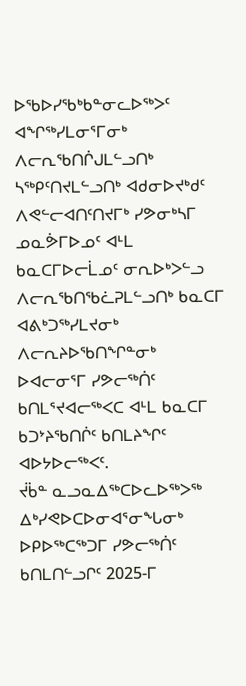ᐅᖃᐅᓯᖃᒃᑲᓐᓂᓚᐅᖅᐳᑦ ᐊᖏᖅᓯᒪᓂᕐᒥᓂᒃ ᐱᓕᕆᖃᑎᒌᒍᒪᓪᓗᑎᒃ ᓴᖅᑭᑦᑎᔪᒪᓪᓗᑎᒃ ᐊᑯᓂᐅᔪᒃᑯᑦ ᐱᕙᓪᓕᐊᑎᑦᑎᔪᒥᒃ ᓯᕗᓂᒃᓴᒥ ᓄᓇᕘᒥᐅᓄᑦ ᐊᒻᒪ ᑲᓇᑕᒥᐅᓕᒫᓄᑦ ᓂᕆᐅᒃᐳᓪᓗ ᐱᓕᕆᖃᑎᖃᓛᕈᒪᓪᓗᑎᒃ ᑲᓇᑕᒥ ᐊᕕᒃᑐᖅᓯᒪᔪᓂᒃ ᐱᓕᕆᔨᐅᖃᑎᖏᓐᓂᒃ ᐅᐊᓕᓂᕐᒥ ᓯᕗᓕᖅᑏᑦ ᑲᑎᒪᕐᔪᐊᓕᖅᐸᑕ ᐊᒻᒪ ᑲᓇᑕᒥ ᑲᑐᔾᔨᖃᑎᒌᑦ ᑲᑎᒪᔨᖏᑦ ᐊᐅᔭᐅᓕᖅᐸᑦ.
ᔫᑳᓐ ᓇᓗᓇᐃᖅᑕᐅᓚᐅᖅᐳᖅ ᐃᒃᓯᕙᐅᑕᐅᓂᐊᕐᓂᖓᓂᒃ ᐅᑭᐅᖅᑕᖅᑐᒥ ᓯᕗᓕᖅᑏᑦ ᑲᑎᒪᑎᓪᓗᒋᑦ 2025-ᒥ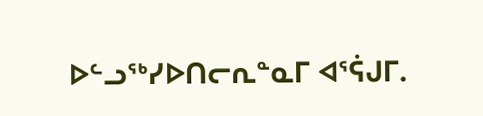ᐅᓪᓗᖅᓯᐅᑎᓕᕆᓐᓇᒥ ᐊᕐᕌᒍᒥ.